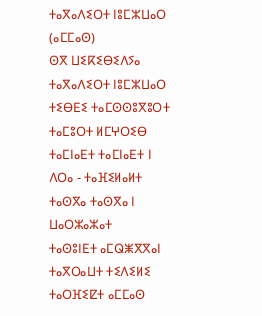ⵜⴰⴳⴰⴷⵉⵔⵜ ⵏⵓⵎⵣⵡⴰⵔ (ⴰⵎⵎⴰⵙ)
ⵙⴳ ⵡⵉⴽⵉⴱⵉⴷⵢⴰ
ⵜⴰⴳⴰⴷⵉⵔⵜ ⵏⵓⵎⵣⵡⴰⵔ
ⵜⵉⴱⴹⵉ ⵜⴰⵎⵙⵙⵓⴳⵓⵔⵜ
ⵜⴰⵎⵓⵔⵜ ⵍⵎⵖⵔⵉⴱ
ⵜⴰⵎⵏⴰⴹⵜ ⵜⴰⵎⵏⴰⴹⵜ ⵏ ⴷⵔⴰ - ⵜⴰⴼⵉⵍⴰⵍⵜ
ⵜⴰⵙⴳⴰ ⵜⴰⵙⴳⴰ ⵏ ⵡⴰⵔⵣⴰⵣⴰⵜ
ⵜⴰⵙⵓⵏⴹⵜ ⴰⵎⵕⵥⴳⴳⴰⵏ
ⵜⴰⴳⵔⴰⵡⵜ ⵜⵉⴷⵉⵍⵉ
ⵜⴰⵔⴼⵉⵇⵜ ⴰⵎⵎⴰⵙ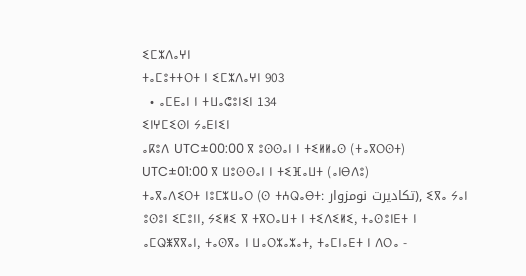ⵉⵎⵣⴷⴰⵖⵏ
ⵜⴰⵎⵓⵜⵜⵔⵜ ⵏ ⵉⵎⵣⴷⴰⵖⵏ 903
  • ⴰⵎⴹⴰⵏ ⵏ ⵜⵡⴰⵛⵓⵏⵉⵏ 134
ⵉⵏⵖⵎⵉⵙⵏ ⵢⴰⴹⵏⵉⵏ
ⴰⴽⵓⴷ UTC±00:00 ⴳ ⵓⵙⵙⴰⵏ ⵏ ⵜⵉⵍⵍⴰⵙ (ⵜⴰⴳⵔⵙⵜ)
UTC±01:00 ⴳ ⵡⵓⵙⵙⴰⵏ ⵏ ⵜⵉⴼⴰⵡⵜ (ⴰⵏⴱⴷⵓ)
ⵜⴰⴳⴰⴷⵉⵔⵜ ⵏⵓⵎⵣⵡⴰⵔ (ⵙ ⵜⵄⵕⴰⴱⵜ: تكاديرت نومزوار), ⵉⴳⴰ ⵢⴰⵏ ⵓⵙⵓⵏ ⵉⵎⵓⵏⵏ, ⵢⵉⵍⵉ ⴳ ⵜⴳⵔⴰⵡⵜ ⵏ ⵜⵉⴷⵉⵍⵉ, ⵜⴰⵙⵓⵏⴹⵜ ⵏ ⴰⵎⵕⵥⴳⴳⴰⵏ, ⵜⴰⵙⴳⴰ ⵏ ⵡⴰⵔⵣⴰⵣⴰⵜ, ⵜⴰⵎⵏⴰⴹⵜ ⵏ ⴷⵔⴰ -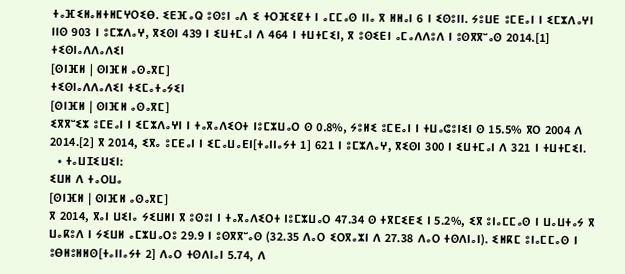ⵜⴰⴼⵉⵍⴰⵍⵜⵍⵎⵖⵔⵉⴱ. ⵉⴹⴼⴰⵕ ⵓⵙⵓⵏ ⴰⴷ ⵉ ⵜⵔⴼⵉⵇⵜ ⵏ ⴰⵎⵎⴰⵙ ⵏⵏⴰ ⴳ ⵍⵍⴰⵏ 6 ⵏ ⵉⵙⵓⵏⵏ. ⵢⵓⵡⴹ ⵓⵎⴹⴰⵏ ⵏ ⵉⵎⵣⴷⴰⵖⵏ ⵏⵏⵙ 903 ⵏ ⵓⵎⵣⴷⴰⵖ, ⴳⵉⵙⵏ 439 ⵏ ⵉⵡⵜⵎⴰⵏ ⴷ 464 ⵏ ⵜⵡⵜⵎⵉⵏ, ⴳ ⵓⵙⵉⴹⵏ ⴰⵎⴰⴷⴷⵓⴷ ⵏ ⵓⵙⴳⴳⵯⴰⵙ 2014.[1]
ⵜⵉⵙⵏⴰⴷⴷⴰⴷⵉⵏ
[ⵙⵏⴼⵍ | ⵙⵏⴼⵍ ⴰⵙⴰⴳⵎ]
ⵜⵉⵙⵏⴰⴷⴷⴰⴷⵉⵏ ⵜⵉⵎⴰⵜⴰⵢⵉⵏ
[ⵙⵏⴼⵍ | ⵙⵏⴼⵍ ⴰⵙⴰⴳⵎ]
ⵉⴳⴳⵯⵉⵣ ⵓⵎⴹⴰⵏ ⵏ ⵉⵎⵣⴷⴰⵖⵏ ⵏ ⵜⴰⴳⴰⴷⵉⵔⵜ ⵏⵓⵎⵣⵡⴰⵔ ⵙ 0.8%, ⵢⵓⵍⵉ ⵓⵎⴹⴰⵏ ⵏ ⵜⵡⴰⵛⵓⵏⵉⵏ ⵙ 15.5% ⴳⵔ 2004 ⴷ 2014.[2] ⴳ 2014, ⵉⴳⴰ ⵓⵎⴹⴰⵏ ⵏ ⵉⵎⴰⵡⴰⴹⵏ[ⵜⴰⵏⵏⴰⵢⵜ 1] 621 ⵏ ⵓⵎⵣⴷⴰⵖ, ⴳⵉⵙⵏ 300 ⵏ ⵉⵡⵜⵎⴰⵏ ⴷ 321 ⵏ ⵜⵡⵜⵎⵉⵏ.
  • ⵜⴰⵡⵊⵉⵡⵉⵏ:
ⵉⵡⵍ ⴷ ⵜⴰⵔⵡⴰ
[ⵙⵏⴼⵍ | ⵙⵏⴼⵍ ⴰⵙⴰⴳⵎ]
ⴳ 2014, ⴳⴰⵏ ⵡⵉⵏⴰ ⵢⵉⵡⵍⵏ ⴳ ⵓⵙⵓⵏ ⵏ ⵜⴰⴳⴰⴷⵉⵔⵜ ⵏⵓⵎⵣⵡⴰⵔ 47.34 ⵙ ⵜⴳⵎⵉⴹⵉ ⵏ 5.2%, ⵉⴳ ⵓⵏⴰⵎⵎⴰⵙ ⵏ ⵡⴰⵡⵜⴰⵢ ⴳ ⵡⴰⴽⵓⴷ ⵏ ⵢⵉⵡⵍ ⴰⵎⵣⵡⴰⵔⵓ 29.9 ⵏ ⵓⵙⴳⴳⵯⴰⵙ (32.35 ⴷⴰⵔ ⵉⵔⴳⴰⵣⵏ ⴷ 27.38 ⴷⴰⵔ ⵜⵙⴷⵏⴰⵏ). ⵉⵍⴽⵎ ⵓⵏⴰⵎⵎⴰⵙ ⵏ ⵓⴱⵍⵓⵍⵍⵙ[ⵜⴰⵏⵏⴰⵢⵜ 2] ⴷⴰⵔ ⵜⵙⴷⵏⴰⵏ 5.74, ⴷ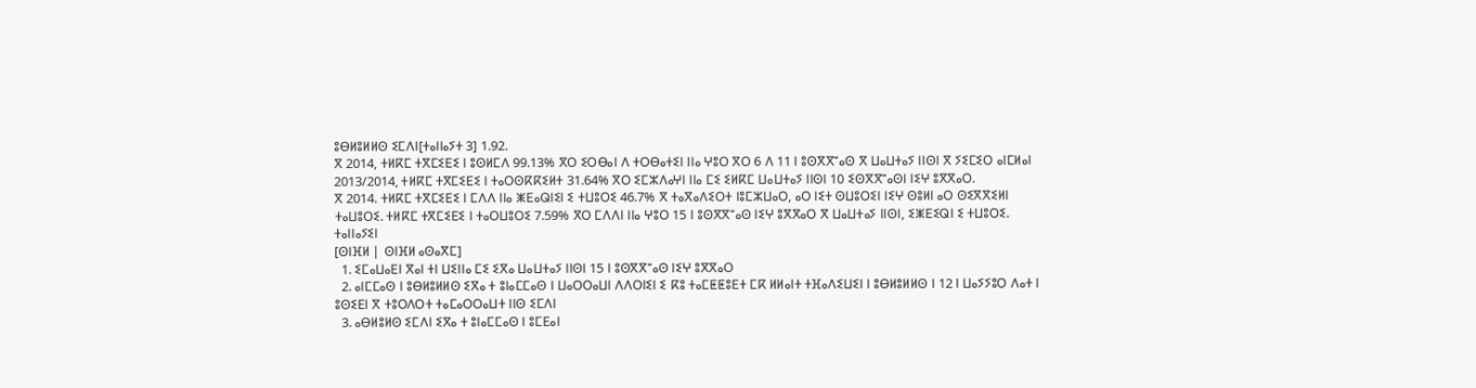ⵓⴱⵍⵓⵍⵍⵙ ⵉⵎⴷⵏ[ⵜⴰⵏⵏⴰⵢⵜ 3] 1.92.
ⴳ 2014, ⵜⵍⴽⵎ ⵜⴳⵎⵉⴹⵉ ⵏ ⵓⵙⵍⵎⴷ 99.13% ⴳⵔ ⵉⵔⴱⴰⵏ ⴷ ⵜⵔⴱⴰⵜⵉⵏ ⵏⵏⴰ ⵖⵓⵔ ⴳⵔ 6 ⴷ 11 ⵏ ⵓⵙⴳⴳⵯⴰⵙ ⴳ ⵡⴰⵡⵜⴰⵢ ⵏⵏⵙⵏ ⴳ ⵢⵉⵎⵉⵔ ⴰⵏⵎⵍⴰⵏ 2013/2014, ⵜⵍⴽⵎ ⵜⴳⵎⵉⴹⵉ ⵏ ⵜⴰⵔⵙⴽⴽⵉⵍⵜ 31.64% ⴳⵔ ⵉⵎⵣⴷⴰⵖⵏ ⵏⵏⴰ ⵎⵉ ⵉⵍⴽⵎ ⵡⴰⵡⵜⴰⵢ ⵏⵏⵙⵏ 10 ⵉⵙⴳⴳⵯⴰⵙⵏ ⵏⵉⵖ ⵓⴳⴳⴰⵔ.
ⴳ 2014. ⵜⵍⴽⵎ ⵜⴳⵎⵉⴹⵉ ⵏ ⵎⴷⴷ ⵏⵏⴰ ⵥⴹⴰⵕⵏⵉⵏ ⵉ ⵜⵡⵓⵔⵉ 46.7% ⴳ ⵜⴰⴳⴰⴷⵉⵔⵜ ⵏⵓⵎⵣⵡⴰⵔ, ⴰⵔ ⵏⵉⵜ ⵙⵡⵓⵔⵉⵏ ⵏⵉⵖ ⵙⵓⵍⵏ ⴰⵔ ⵙⵉⴳⴳⵉⵍⵏ ⵜⴰⵡⵓⵔⵉ. ⵜⵍⴽⵎ ⵜⴳⵎⵉⴹⵉ ⵏ ⵜⴰⵔⵡⵓⵔⵉ 7.59% ⴳⵔ ⵎⴷⴷⵏ ⵏⵏⴰ ⵖⵓⵔ 15 ⵏ ⵓⵙⴳⴳⵯⴰⵙ ⵏⵉⵖ ⵓⴳⴳⴰⵔ ⴳ ⵡⴰⵡⵜⴰⵢ ⵏⵏⵙⵏ, ⵉⵥⴹⵉⵕⵏ ⵉ ⵜⵡⵓⵔⵉ.
ⵜⴰⵏⵏⴰⵢⵉⵏ
[ⵙⵏⴼⵍ | ⵙⵏⴼⵍ ⴰⵙⴰⴳⵎ]
  1. ⵉⵎⴰⵡⴰⴹⵏ ⴳⴰⵏ ⵜⵏ ⵡⵉⵏⵏⴰ ⵎⵉ ⵉⴳⴰ ⵡⴰⵡⵜⴰⵢ ⵏⵏⵙⵏ 15 ⵏ ⵓⵙⴳⴳⵯⴰⵙ ⵏⵉⵖ ⵓⴳⴳⴰⵔ
  2. ⴰⵏⵎⵎⴰⵙ ⵏ ⵓⴱⵍⵓⵍⵍⵙ ⵉⴳⴰ ⵜ ⵓⵏⴰⵎⵎⴰⵙ ⵏ ⵡⴰⵔⵔⴰⵡⵏ ⴷⴷⵔⵏⵉⵏ ⵉ ⴽⵓ ⵜⴰⵎⵟⵟⵓⴹⵜ ⵎⴽ ⵍⵍⴰⵏⵜ ⵜⴼⴰⴷⵉⵡⵉⵏ ⵏ ⵓⴱⵍⵓⵍⵍⵙ ⵏ 12 ⵏ ⵡⴰⵢⵢⵓⵔ ⴷⴰⵜ ⵏ ⵓⵙⵉⴹⵏ ⴳ ⵜⵓⵔⴷⵔⵜ ⵜⴰⵎⴰⵔⵔⴰⵡⵜ ⵏⵏⵙ ⵉⵎⴷⵏ
  3. ⴰⴱⵍⵓⵍⵙ ⵉⵎⴷⵏ ⵉⴳⴰ ⵜ ⵓⵏⴰⵎⵎⴰⵙ ⵏ ⵓⵎⴹⴰⵏ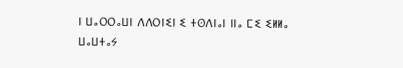ⵏ ⵡⴰⵔⵔⴰⵡⵏ ⴷⴷⵔⵏⵉⵏ ⵉ ⵜⵙⴷⵏⴰⵏ ⵏⵏⴰ ⵎⵉ ⵉⵍⵍⴰ ⵡⴰⵡⵜⴰⵢ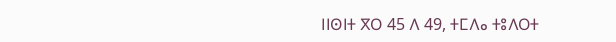ⵏⵏⵙⵏⵜ ⴳⵔ 45 ⴷ 49, ⵜⵎⴷⴰ ⵜⵓⴷⵔⵜ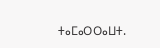ⵜⴰⵎⴰⵔⵔⴰⵡⵜ.